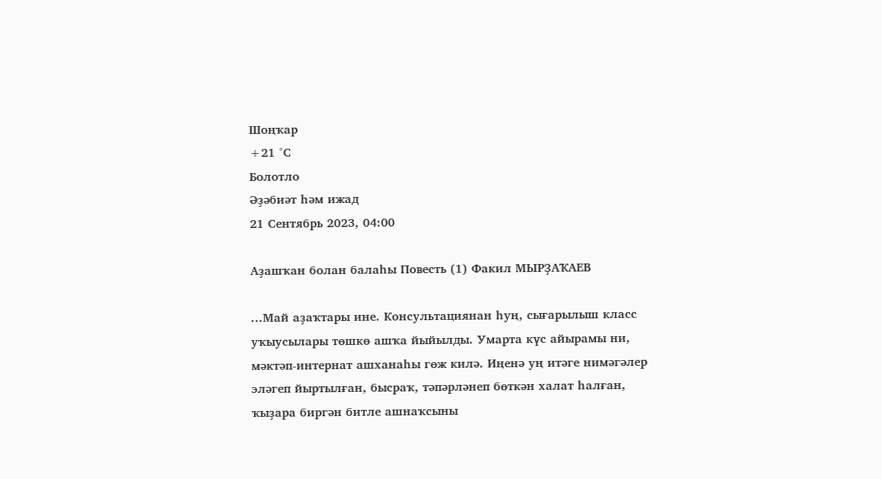Шоңҡар
+21 °С
Болотло
Әҙәбиәт һәм ижад
21 Сентябрь 2023, 04:00

Аҙашҡан болан балаһы Повесть (1) Факил МЫРҘАҠАЕВ

...Май аҙаҡтары ине. Консультациянан һуң, сығарылыш класс уҡыусылары төшкө ашҡа йыйылды. Умарта күс айырамы ни, мәктәп-интернат ашханаһы гөж килә. Иңенә уң итәге нимәгәлер эләгеп йыртылған, бысраҡ, тәпәрләнеп бөткән халат һалған, ҡыҙара биргән битле ашнаҡсыны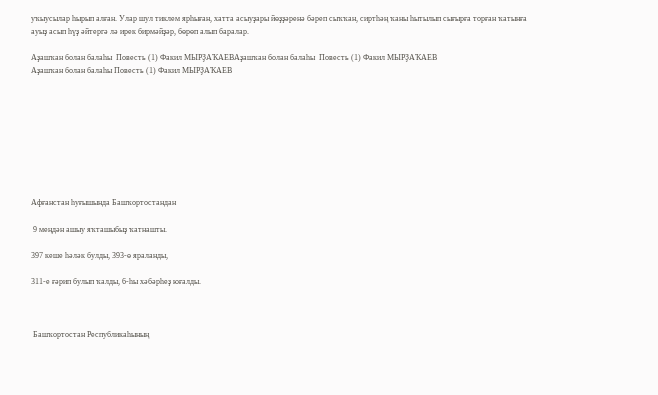уҡыусылар һырып алған. Улар шул тиклем ярһыған, хатта асыуҙары йөҙҙәренә бәреп сыҡҡан, сиртһәң ҡаны һытылып сығырға торған ҡатынға ауыҙ асып һүҙ әйтергә лә ирек бирмәйҙәр, бөрөп алып баралар.

Аҙашҡан болан балаһы  Повесть (1) Факил МЫРҘАҠАЕВАҙашҡан болан балаһы  Повесть (1) Факил МЫРҘАҠАЕВ
Аҙашҡан болан балаһы Повесть (1) Факил МЫРҘАҠАЕВ









Афғанстан һуғышында Башҡортостандан

 9 меңдән ашыу яҡташыбыҙ ҡатнашты.

397 кеше һәләк булды, 393-ө яраланды,

311-е ғәрип булып ҡалды, 6-һы хәбәрһеҙ юғалды.



 Башҡортостан Республикаһының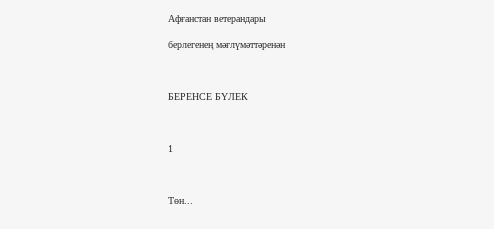Афғанстан ветерандары

берлегенең мәғлүмәттәренән



БЕРЕНСЕ БҮЛЕК



1



Төн...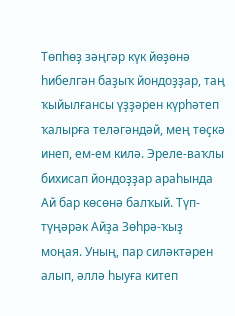Төпһөҙ зәңгәр күк йөҙөнә һибелгән баҙыҡ йондоҙҙар, таң ҡыйылғансы үҙҙәрен күрһәтеп ҡалырға теләгәндәй, мең төҫкә инеп, ем-ем килә. Эреле-ваҡлы бихисап йондоҙҙар араһында Ай бар көсөнә балҡый. Түп-түңәрәк Айҙа Зөһрә-ҡыҙ моңая. Уның, пар силәктәрен алып, әллә һыуға китеп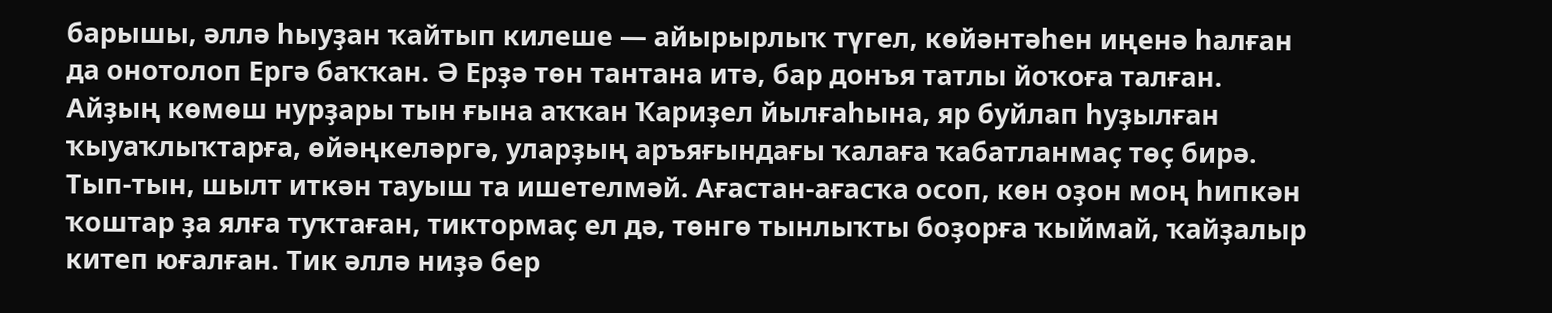барышы, әллә һыуҙан ҡайтып килеше — айырырлыҡ түгел, көйәнтәһен иңенә һалған да онотолоп Ергә баҡҡан. Ә Ерҙә төн тантана итә, бар донъя татлы йоҡоға талған. Айҙың көмөш нурҙары тын ғына аҡҡан Ҡариҙел йылғаһына, яр буйлап һуҙылған ҡыуаҡлыҡтарға, өйәңкеләргә, уларҙың аръяғындағы ҡалаға ҡабатланмаҫ төҫ бирә. Тып-тын, шылт иткән тауыш та ишетелмәй. Ағастан-ағасҡа осоп, көн оҙон моң һипкән ҡоштар ҙа ялға туҡтаған, тиктормаҫ ел дә, төнгө тынлыҡты боҙорға ҡыймай, ҡайҙалыр китеп юғалған. Тик әллә ниҙә бер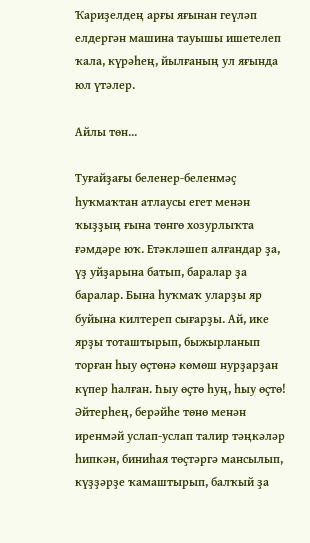Ҡариҙелдең арғы яғынан геүләп елдергән машина тауышы ишетелеп ҡала, күрәһең, йылғаның ул яғында юл үтәлер.

Айлы төн...

Туғайҙағы беленер-беленмәҫ һуҡмаҡтан атлаусы егет менән ҡыҙҙың ғына төнгө хозурлыҡта ғәмдәре юҡ. Етәкләшеп алғандар ҙа, үҙ уйҙарына батып, баралар ҙа баралар. Бына һуҡмаҡ уларҙы яр буйына килтереп сығарҙы. Ай, ике ярҙы тоташтырып, быжырланып торған һыу өҫтөнә көмөш нурҙарҙан күпер һалған. Һыу өҫтө һуң, һыу өҫтө! Әйтерһең, берәйһе төнө менән иренмәй услап-услап талир тәңкәләр һипкән, биниһая төҫтәргә мансылып, күҙҙәрҙе ҡамаштырып, балҡый ҙа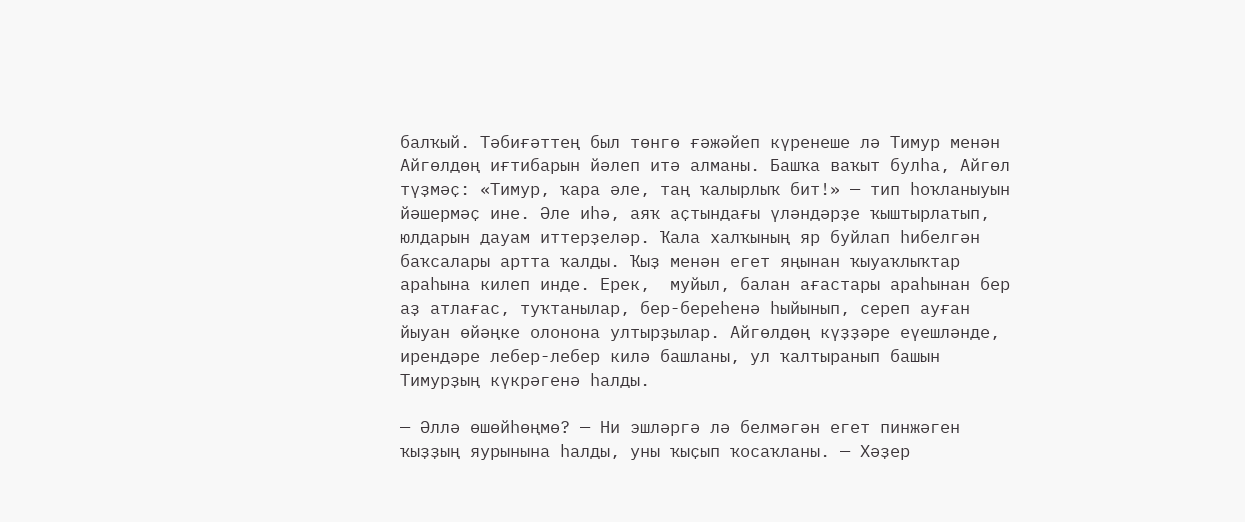балҡый. Тәбиғәттең был төнгө ғәжәйеп күренеше лә Тимур менән Айгөлдөң иғтибарын йәлеп итә алманы. Башҡа ваҡыт булһа, Айгөл түҙмәҫ: «Тимур, ҡара әле, таң ҡалырлыҡ бит!» — тип һоҡланыуын йәшермәҫ ине. Әле иһә, аяҡ аҫтындағы үләндәрҙе ҡыштырлатып, юлдарын дауам иттерҙеләр. Ҡала халҡының яр буйлап һибелгән баҡсалары артта ҡалды. Ҡыҙ менән егет яңынан ҡыуаҡлыҡтар араһына килеп инде. Ерек,  муйыл, балан ағастары араһынан бер аҙ атлағас, туҡтанылар, бер-береһенә һыйынып, сереп ауған йыуан өйәңке олонона ултырҙылар. Айгөлдөң күҙҙәре еүешләнде, ирендәре лебер-лебер килә башланы, ул ҡалтыранып башын Тимурҙың күкрәгенә һалды.

— Әллә өшөйһөңмө? — Ни эшләргә лә белмәгән егет пинжәген  ҡыҙҙың яурынына һалды, уны ҡыҫып ҡосаҡланы. — Хәҙер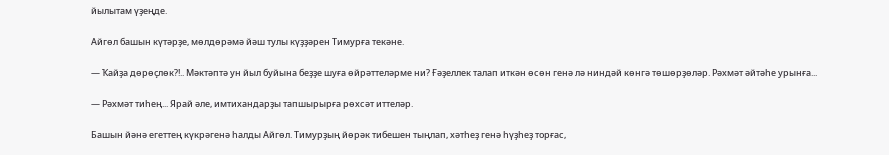йылытам үҙеңде.

Айгөл башын күтәрҙе, мөлдөрәмә йәш тулы күҙҙәрен Тимурға текәне.

— Ҡайҙа дөрөҫлөк?!.. Мәктәптә ун йыл буйына беҙҙе шуға өйрәттеләрме ни? Ғәҙеллек талап иткән өсөн генә лә ниндәй көнгә төшөрҙөләр. Рәхмәт әйтәһе урынға...

— Рәхмәт тиһең... Ярай әле, имтихандарҙы тапшырырға рөхсәт иттеләр.

Башын йәнә егеттең күкрәгенә һалды Айгөл. Тимурҙың йөрәк тибешен тыңлап, хәтһеҙ генә һүҙһеҙ торғас,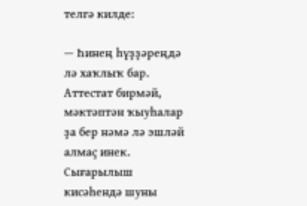телгә килде:

— Һинең һүҙҙәреңдә лә хаҡлыҡ бар. Аттестат бирмәй, мәктәптән ҡыуһалар ҙа бер нәмә лә эшләй алмаҫ инек. Сығарылыш кисәһендә шуны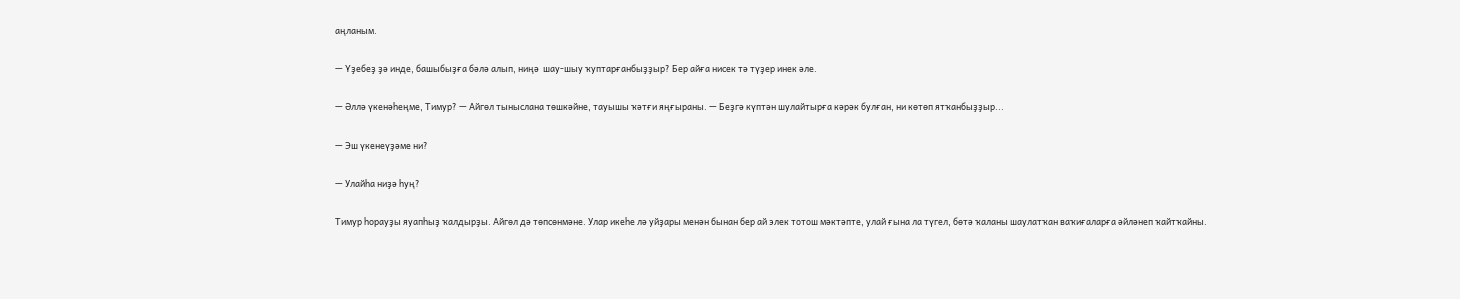аңланым.

— Үҙебеҙ ҙә инде, башыбыҙға бәлә алып, ниңә  шау-шыу ҡуптарғанбыҙҙыр? Бер айға нисек тә түҙер инек әле.

— Әллә үкенәһеңме, Тимур? — Айгөл тыныслана төшкәйне, тауышы ҡәтғи яңғыраны. — Беҙгә күптән шулайтырға кәрәк булған, ни көтөп ятҡанбыҙҙыр...

— Эш үкенеүҙәме ни?

— Улайһа ниҙә һуң?

Тимур һорауҙы яуапһыҙ ҡалдырҙы. Айгөл дә төпсөнмәне. Улар икеһе лә уйҙары менән бынан бер ай элек тотош мәктәпте, улай ғына ла түгел, бөтә ҡаланы шаулатҡан ваҡиғаларға әйләнеп ҡайтҡайны.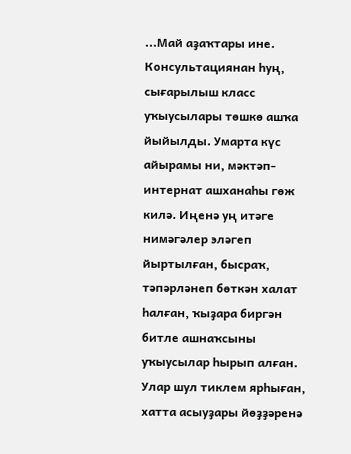...Май аҙаҡтары ине. Консультациянан һуң, сығарылыш класс уҡыусылары төшкө ашҡа йыйылды. Умарта күс айырамы ни, мәктәп-интернат ашханаһы гөж килә. Иңенә уң итәге нимәгәлер эләгеп йыртылған, бысраҡ, тәпәрләнеп бөткән халат һалған, ҡыҙара биргән битле ашнаҡсыны уҡыусылар һырып алған. Улар шул тиклем ярһыған, хатта асыуҙары йөҙҙәренә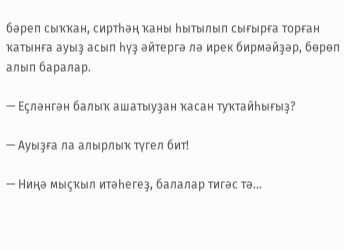бәреп сыҡҡан, сиртһәң ҡаны һытылып сығырға торған ҡатынға ауыҙ асып һүҙ әйтергә лә ирек бирмәйҙәр, бөрөп алып баралар.

— Еҫләнгән балыҡ ашатыуҙан ҡасан туҡтайһығыҙ?

— Ауыҙға ла алырлыҡ түгел бит!

— Ниңә мыҫҡыл итәһегеҙ, балалар тигәс тә...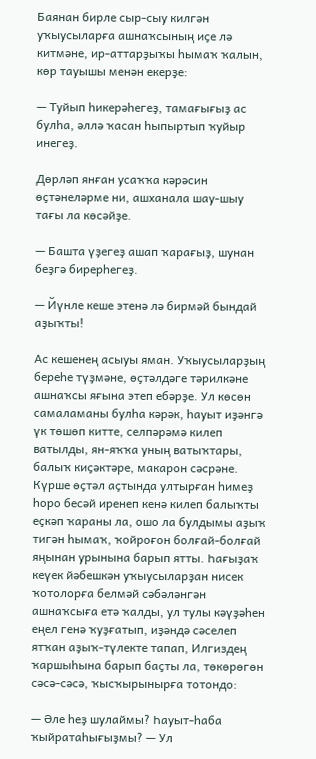Баянан бирле сыр-сыу килгән уҡыусыларға ашнаҡсының иҫе лә китмәне, ир-аттарҙыҡы һымаҡ ҡалын, көр тауышы менән екерҙе:

— Туйып һикерәһегеҙ, тамағығыҙ ас булһа, әллә ҡасан һыпыртып ҡуйыр инегеҙ.

Дөрләп янған усаҡҡа кәрәсин өҫтәнеләрме ни, ашханала шау-шыу тағы ла көсәйҙе.

— Башта үҙегеҙ ашап ҡарағыҙ, шунан беҙгә бирерһегеҙ.

— Йүнле кеше этенә лә бирмәй бындай аҙыҡты!

Ас кешенең асыуы яман. Уҡыусыларҙың береһе түҙмәне, өҫтәлдәге тәрилкәне ашнаҡсы яғына этеп ебәрҙе. Ул көсөн самаламаны булһа кәрәк, һауыт иҙәнгә үк төшөп китте, селпәрәмә килеп ватылды, ян-яҡҡа уның ватыҡтары, балыҡ киҫәктәре, макарон сәсрәне. Күрше өҫтәл аҫтында ултырған һимеҙ һоро бесәй иренеп кенә килеп балыҡты еҫкәп ҡараны ла, ошо ла булдымы аҙыҡ тигән һымаҡ, ҡойроғон болғай-болғай яңынан урынына барып ятты. Һағыҙаҡ кеүек йәбешкән уҡыусыларҙан нисек ҡотолорға белмәй сәбәләнгән ашнаҡсыға етә ҡалды, ул тулы кәүҙәһен еңел генә ҡуҙғатып, иҙәндә сәселеп ятҡан аҙыҡ-түлекте тапап, Илгиздең ҡаршыһына барып баҫты ла, төкөрөгөн сәсә-сәсә, ҡысҡырынырға тотондо:

— Әле һеҙ шулаймы? Һауыт-һаба ҡыйратаһығыҙмы? — Ул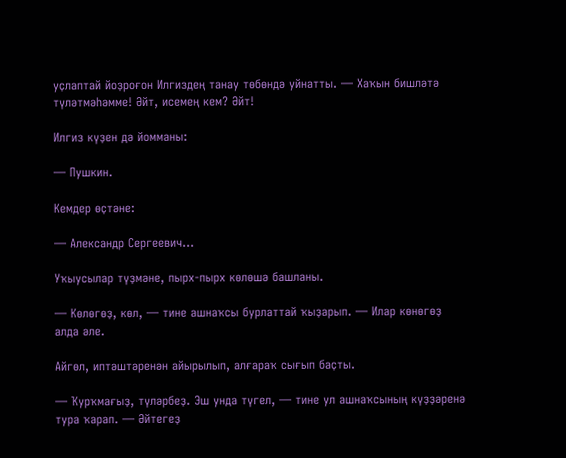уҫлаптай йоҙроғон Илгиздең танау төбөндә уйнатты. — Хаҡын бишләтә түләтмәһәмме! Әйт, исемең кем? Әйт!

Илгиз күҙен дә йомманы:

— Пушкин.

Кемдер өҫтәне:

— Александр Сергеевич...

Уҡыусылар түҙмәне, пырх-пырх көлөшә башланы.

— Көлөгөҙ, көл, — тине ашнаҡсы бурлаттай ҡыҙарып. — Илар көнөгөҙ алда әле.

Айгөл, иптәштәренән айырылып, алғараҡ сығып баҫты.

— Ҡурҡмағыҙ, түләрбеҙ. Эш унда түгел, — тине ул ашнаҡсының күҙҙәренә тура ҡарап. — Әйтегеҙ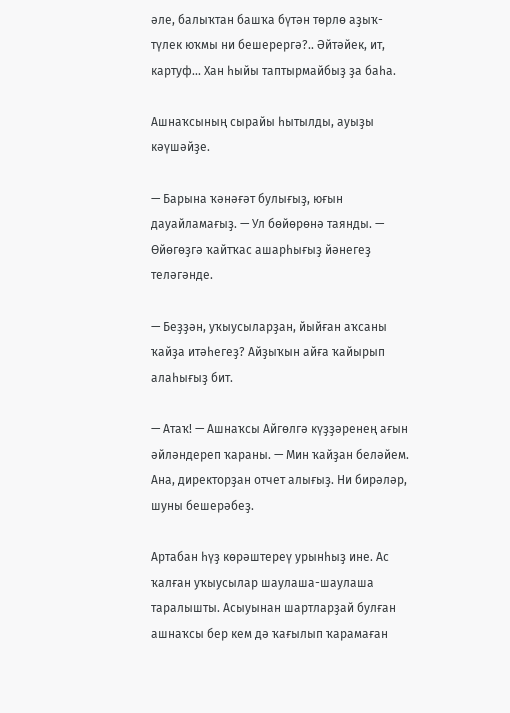әле, балыҡтан башҡа бүтән төрлө аҙыҡ-түлек юҡмы ни бешерергә?.. Әйтәйек, ит, картуф... Хан һыйы таптырмайбыҙ ҙа баһа.

Ашнаҡсының сырайы һытылды, ауыҙы кәүшәйҙе.

— Барына ҡәнәғәт булығыҙ, юғын дауайламағыҙ. — Ул бөйөрөнә таянды. — Өйөгөҙгә ҡайтҡас ашарһығыҙ йәнегеҙ теләгәнде.

— Беҙҙән, уҡыусыларҙан, йыйған аҡсаны ҡайҙа итәһегеҙ? Айҙыҡын айға ҡайырып алаһығыҙ бит.

— Атаҡ! — Ашнаҡсы Айгөлгә күҙҙәренең ағын әйләндереп ҡараны. — Мин ҡайҙан беләйем. Ана, директорҙан отчет алығыҙ. Ни бирәләр, шуны бешерәбеҙ.

Артабан һүҙ көрәштереү урынһыҙ ине. Ас ҡалған уҡыусылар шаулаша-шаулаша таралышты. Асыуынан шартларҙай булған ашнаҡсы бер кем дә ҡағылып ҡарамаған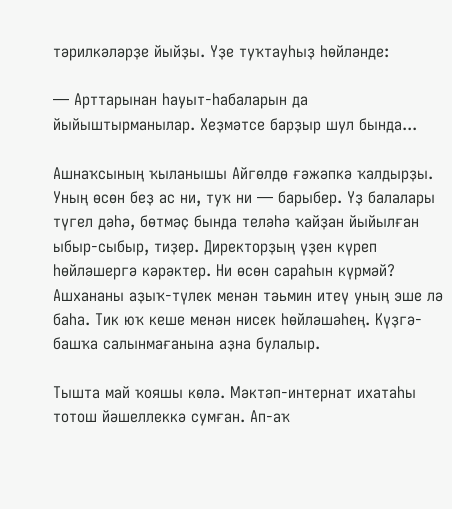тәрилкәләрҙе йыйҙы. Үҙе туҡтауһыҙ һөйләнде:

— Арттарынан һауыт-һабаларын да йыйыштырманылар. Хеҙмәтсе барҙыр шул бында...

Ашнаҡсының ҡыланышы Айгөлдө ғәжәпкә ҡалдырҙы. Уның өсөн беҙ ас ни, туҡ ни — барыбер. Үҙ балалары түгел дәһә, бөтмәҫ бында теләһә ҡайҙан йыйылған ыбыр-сыбыр, тиҙер. Директорҙың үҙен күреп һөйләшергә кәрәктер. Ни өсөн сараһын күрмәй? Ашхананы аҙыҡ-түлек менән тәьмин итеү уның эше лә баһа. Тик юҡ кеше менән нисек һөйләшәһең. Күҙгә-башҡа салынмағанына аҙна булалыр.

Тышта май ҡояшы көлә. Мәктәп-интернат ихатаһы тотош йәшеллеккә сумған. Ап-аҡ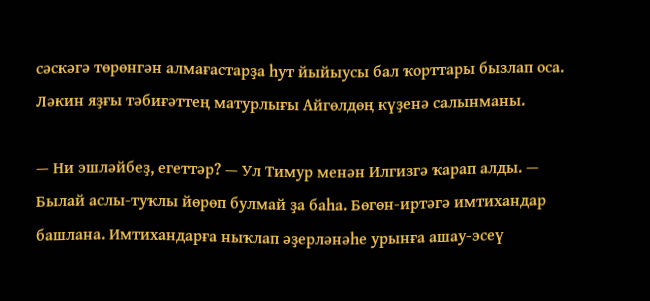сәскәгә төрөнгән алмағастарҙа һут йыйыусы бал ҡорттары бызлап оса. Ләкин яҙғы тәбиғәттең матурлығы Айгөлдөң күҙенә салынманы.

— Ни эшләйбеҙ, егеттәр? — Ул Тимур менән Илгизгә ҡарап алды. — Былай аслы-туҡлы йөрөп булмай ҙа баһа. Бөгөн-иртәгә имтихандар башлана. Имтихандарға ныҡлап әҙерләнәһе урынға ашау-эсеү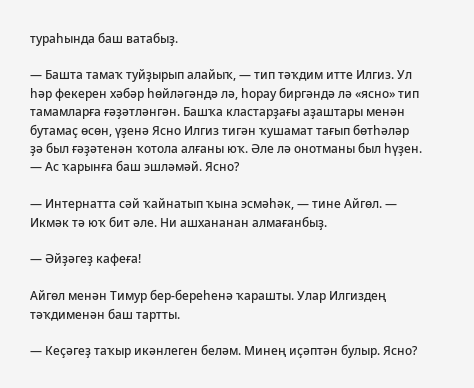тураһында баш ватабыҙ.

— Башта тамаҡ туйҙырып алайыҡ, — тип тәҡдим итте Илгиз. Ул һәр фекерен хәбәр һөйләгәндә лә, һорау биргәндә лә «ясно» тип тамамларға ғәҙәтләнгән. Башҡа кластарҙағы аҙаштары менән бутамаҫ өсөн, үҙенә Ясно Илгиз тигән ҡушамат тағып бөтһәләр ҙә был ғәҙәтенән ҡотола алғаны юҡ. Әле лә онотманы был һүҙен. — Ас ҡарынға баш эшләмәй. Ясно?

— Интернатта сәй ҡайнатып ҡына эсмәһәк, — тине Айгөл. — Икмәк тә юҡ бит әле. Ни ашхананан алмағанбыҙ.

— Әйҙәгеҙ кафеға!

Айгөл менән Тимур бер-береһенә ҡарашты. Улар Илгиздең тәҡдименән баш тартты.

— Кеҫәгеҙ таҡыр икәнлеген беләм. Минең иҫәптән булыр. Ясно?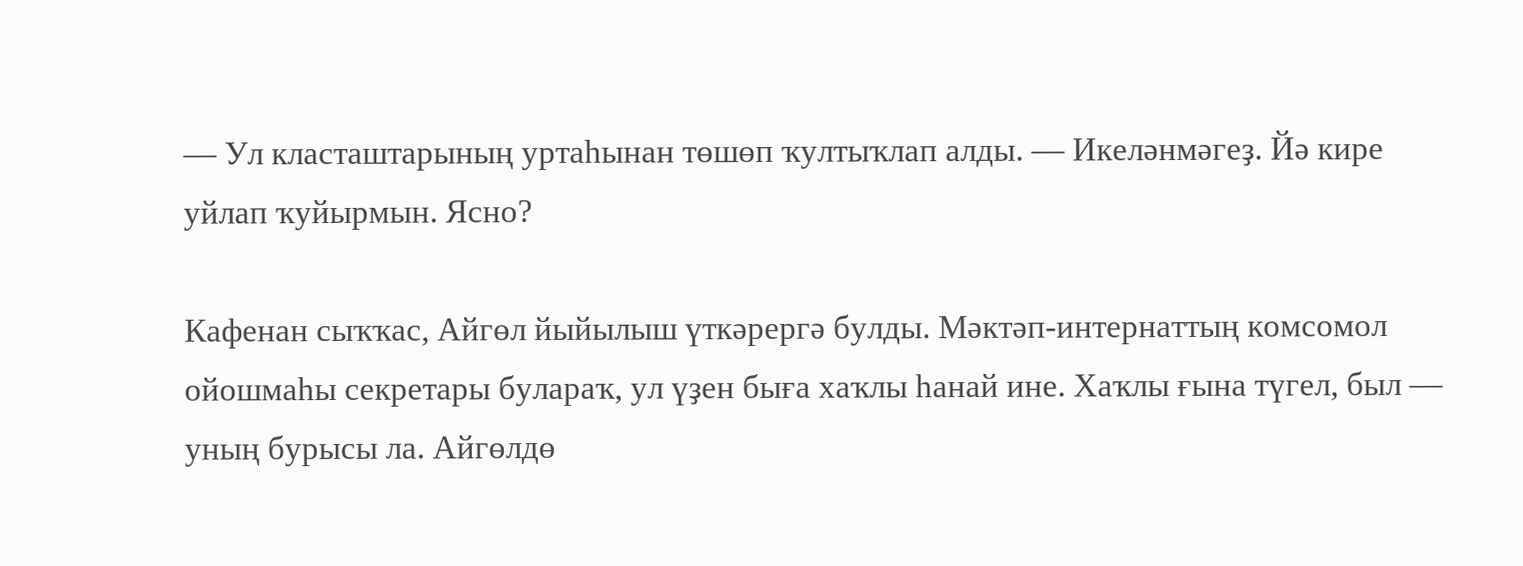— Ул класташтарының уртаһынан төшөп ҡултыҡлап алды. — Икеләнмәгеҙ. Йә кире уйлап ҡуйырмын. Ясно?

Кафенан сыҡҡас, Айгөл йыйылыш үткәрергә булды. Мәктәп-интернаттың комсомол ойошмаһы секретары булараҡ, ул үҙен быға хаҡлы һанай ине. Хаҡлы ғына түгел, был — уның бурысы ла. Айгөлдө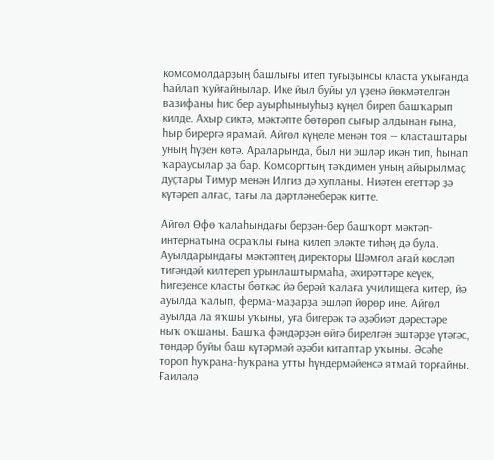комсомолдарҙың башлығы итеп туғыҙынсы класта уҡығанда һайлап ҡуйғайнылар. Ике йыл буйы ул үҙенә йөкмәтелгән вазифаны һис бер ауырһыныуһыҙ күңел биреп башҡарып килде. Ахыр сиктә, мәктәпте бөтөрөп сығыр алдынан ғына, һыр бирергә ярамай. Айгөл күңеле менән тоя — класташтары уның һүҙен көтә. Араларында, был ни эшләр икән тип, һынап ҡараусылар ҙа бар. Комсоргтың тәҡдимен уның айырылмаҫ дуҫтары Тимур менән Илгиз дә хупланы. Ниәтен егеттәр ҙә күтәреп алғас, тағы ла дәртләнеберәк китте.

Айгөл Өфө ҡалаһындағы берҙән-бер башҡорт мәктәп-интернатына осраҡлы ғына килеп эләкте тиһәң дә була. Ауылдарындағы мәктәптең директоры Шәмғол ағай көсләп тигәндәй килтереп урынлаштырмаһа, әхирәттәре кеүек, һигеҙенсе класты бөткәс йә берәй ҡалаға училищеға китер, йә ауылда ҡалып, ферма-маҙарҙа эшләп йөрөр ине. Айгөл ауылда ла яҡшы уҡыны, уға бигерәк тә әҙәбиәт дәрестәре ныҡ оҡшаны. Башҡа фәндәрҙән өйгә бирелгән эштәрҙе үтәгәс, төндәр буйы баш күтәрмәй әҙәби китаптар уҡыны. Әсәһе тороп һуҡрана-һуҡрана утты һүндермәйенсә ятмай торғайны. Ғаиләлә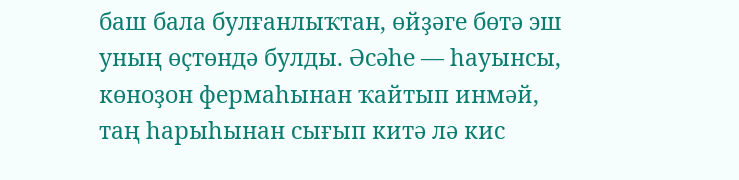баш бала булғанлыҡтан, өйҙәге бөтә эш уның өҫтөндә булды. Әсәһе — һауынсы, көноҙон фермаһынан ҡайтып инмәй, таң һарыһынан сығып китә лә кис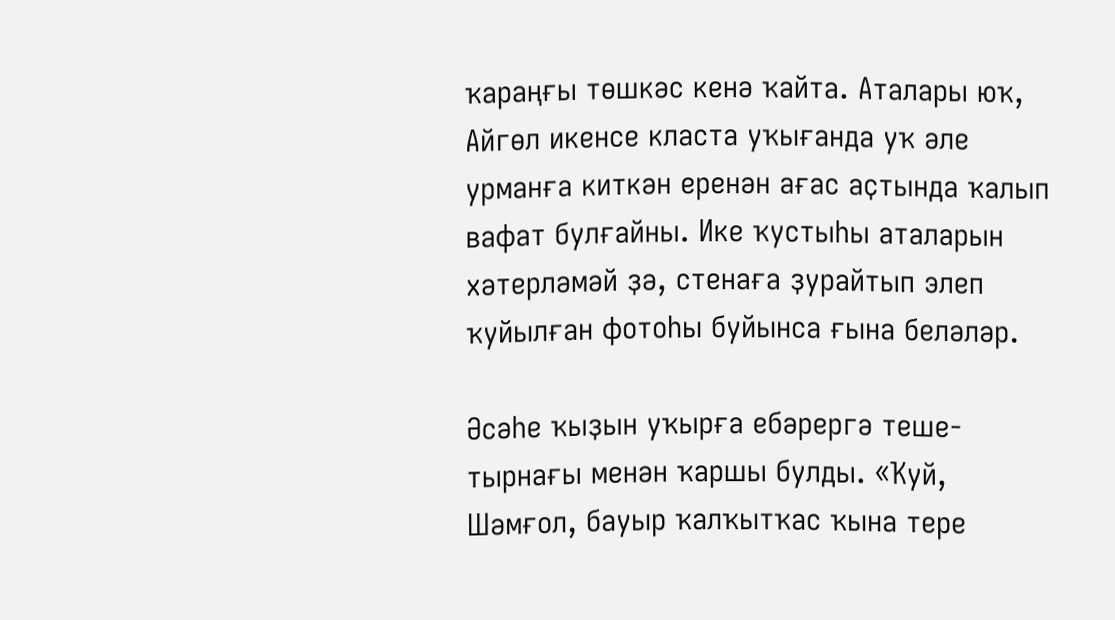ҡараңғы төшкәс кенә ҡайта. Аталары юҡ, Айгөл икенсе класта уҡығанда уҡ әле урманға киткән еренән ағас аҫтында ҡалып вафат булғайны. Ике ҡустыһы аталарын хәтерләмәй ҙә, стенаға ҙурайтып элеп ҡуйылған фотоһы буйынса ғына беләләр.

Әсәһе ҡыҙын уҡырға ебәрергә теше-тырнағы менән ҡаршы булды. «Ҡуй, Шәмғол, бауыр ҡалҡытҡас ҡына тере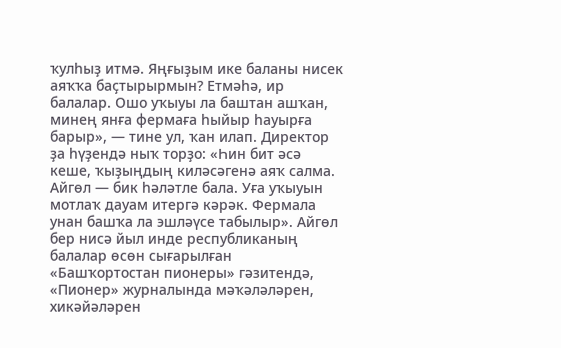ҡулһыҙ итмә. Яңғыҙым ике баланы нисек аяҡҡа баҫтырырмын? Етмәһә, ир балалар. Ошо уҡыуы ла баштан ашҡан, минең янға фермаға һыйыр һауырға барыр», — тине ул, ҡан илап. Директор ҙа һүҙендә ныҡ торҙо: «Һин бит әсә кеше, ҡыҙыңдың киләсәгенә аяҡ салма. Айгөл — бик һәләтле бала. Уға уҡыуын мотлаҡ дауам итергә кәрәк. Фермала унан башҡа ла эшләүсе табылыр». Айгөл бер нисә йыл инде республиканың балалар өсөн сығарылған  «Башҡортостан пионеры» гәзитендә, «Пионер» журналында мәҡәләләрен, хикәйәләрен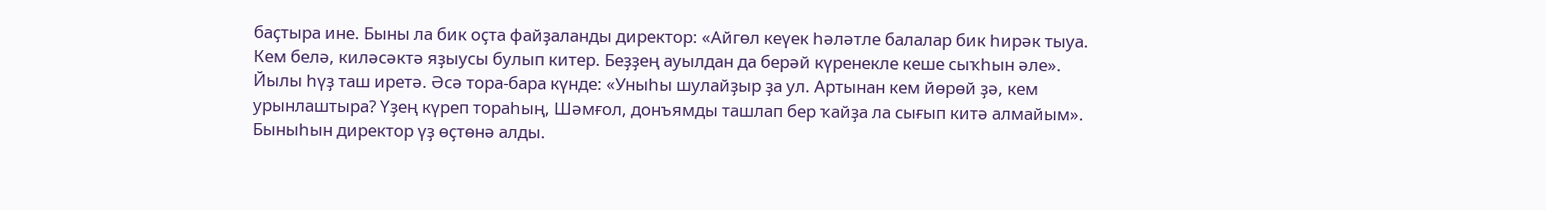баҫтыра ине. Быны ла бик оҫта файҙаланды директор: «Айгөл кеүек һәләтле балалар бик һирәк тыуа. Кем белә, киләсәктә яҙыусы булып китер. Беҙҙең ауылдан да берәй күренекле кеше сыҡһын әле». Йылы һүҙ таш иретә. Әсә тора-бара күнде: «Уныһы шулайҙыр ҙа ул. Артынан кем йөрөй ҙә, кем урынлаштыра? Үҙең күреп тораһың, Шәмғол, донъямды ташлап бер ҡайҙа ла сығып китә алмайым». Быныһын директор үҙ өҫтөнә алды.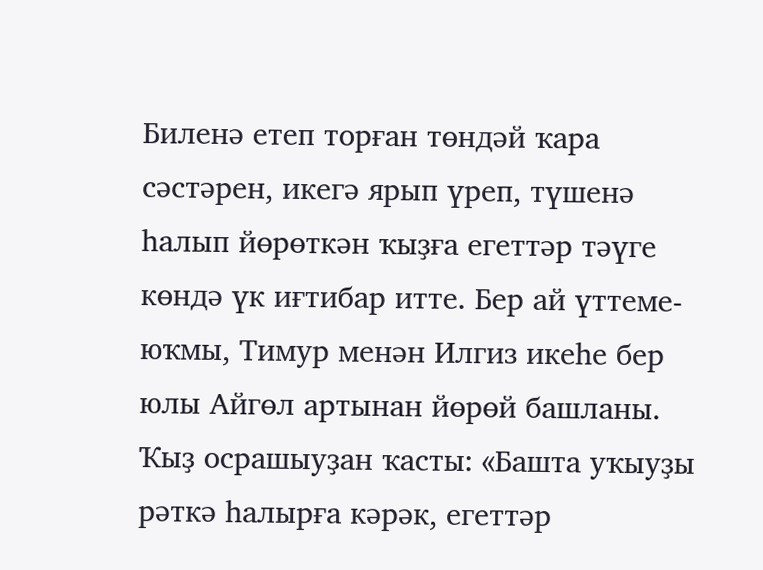Биленә етеп торған төндәй ҡара сәстәрен, икегә ярып үреп, түшенә һалып йөрөткән ҡыҙға егеттәр тәүге көндә үк иғтибар итте. Бер ай үттеме-юҡмы, Тимур менән Илгиз икеһе бер юлы Айгөл артынан йөрөй башланы. Ҡыҙ осрашыуҙан ҡасты: «Башта уҡыуҙы рәткә һалырға кәрәк, егеттәр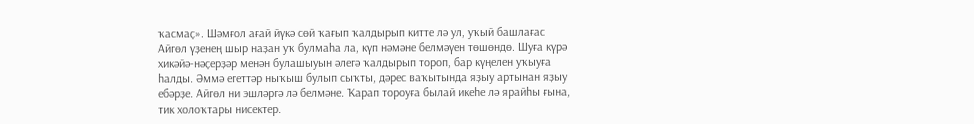ҡасмаҫ». Шәмғол ағай йүкә сөй ҡағып ҡалдырып китте лә ул, уҡый башлағас Айгөл үҙенең шыр наҙан уҡ булмаһа ла, күп нәмәне белмәүен төшөндө. Шуға күрә хикәйә-нәҫерҙәр менән булашыуын әлегә ҡалдырып тороп, бар күңелен уҡыуға һалды. Әммә егеттәр ныҡыш булып сыҡты, дәрес ваҡытында яҙыу артынан яҙыу ебәрҙе. Айгөл ни эшләргә лә белмәне. Ҡарап тороуға былай икеһе лә ярайһы ғына, тик холоҡтары нисектер.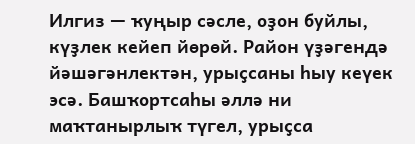Илгиз — ҡуңыр сәсле, оҙон буйлы, күҙлек кейеп йөрөй. Район үҙәгендә йәшәгәнлектән, урыҫсаны һыу кеүек эсә. Башҡортсаһы әллә ни маҡтанырлыҡ түгел, урыҫса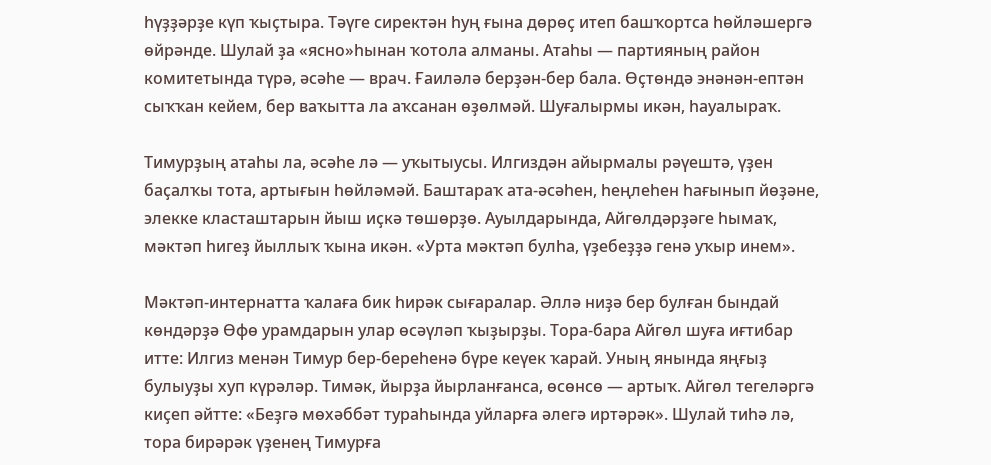һүҙҙәрҙе күп ҡыҫтыра. Тәүге сиректән һуң ғына дөрөҫ итеп башҡортса һөйләшергә өйрәнде. Шулай ҙа «ясно»һынан ҡотола алманы. Атаһы — партияның район комитетында түрә, әсәһе — врач. Ғаиләлә берҙән-бер бала. Өҫтөндә энәнән-ептән сыҡҡан кейем, бер ваҡытта ла аҡсанан өҙөлмәй. Шуғалырмы икән, һауалыраҡ.

Тимурҙың атаһы ла, әсәһе лә — уҡытыусы. Илгиздән айырмалы рәүештә, үҙен баҫалҡы тота, артығын һөйләмәй. Баштараҡ ата-әсәһен, һеңлеһен һағынып йөҙәне, элекке класташтарын йыш иҫкә төшөрҙө. Ауылдарында, Айгөлдәрҙәге һымаҡ, мәктәп һигеҙ йыллыҡ ҡына икән. «Урта мәктәп булһа, үҙебеҙҙә генә уҡыр инем».

Мәктәп-интернатта ҡалаға бик һирәк сығаралар. Әллә ниҙә бер булған бындай көндәрҙә Өфө урамдарын улар өсәүләп ҡыҙырҙы. Тора-бара Айгөл шуға иғтибар итте: Илгиз менән Тимур бер-береһенә бүре кеүек ҡарай. Уның янында яңғыҙ булыуҙы хуп күрәләр. Тимәк, йырҙа йырланғанса, өсөнсө — артыҡ. Айгөл тегеләргә киҫеп әйтте: «Беҙгә мөхәббәт тураһында уйларға әлегә иртәрәк». Шулай тиһә лә, тора бирәрәк үҙенең Тимурға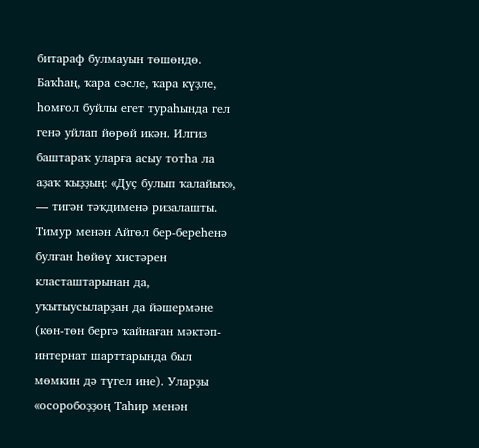битараф булмауын төшөндө. Баҡһаң, ҡара сәсле, ҡара күҙле, һомғол буйлы егет тураһында гел генә уйлап йөрөй икән. Илгиз баштараҡ уларға асыу тотһа ла аҙаҡ ҡыҙҙың: «Дуҫ булып ҡалайыҡ», — тигән тәҡдименә ризалашты. Тимур менән Айгөл бер-береһенә булған һөйөү хистәрен класташтарынан да, уҡытыусыларҙан да йәшермәне (көн-төн бергә ҡайнаған мәктәп-интернат шарттарында был мөмкин дә түгел ине). Уларҙы «осоробоҙҙоң Таһир менән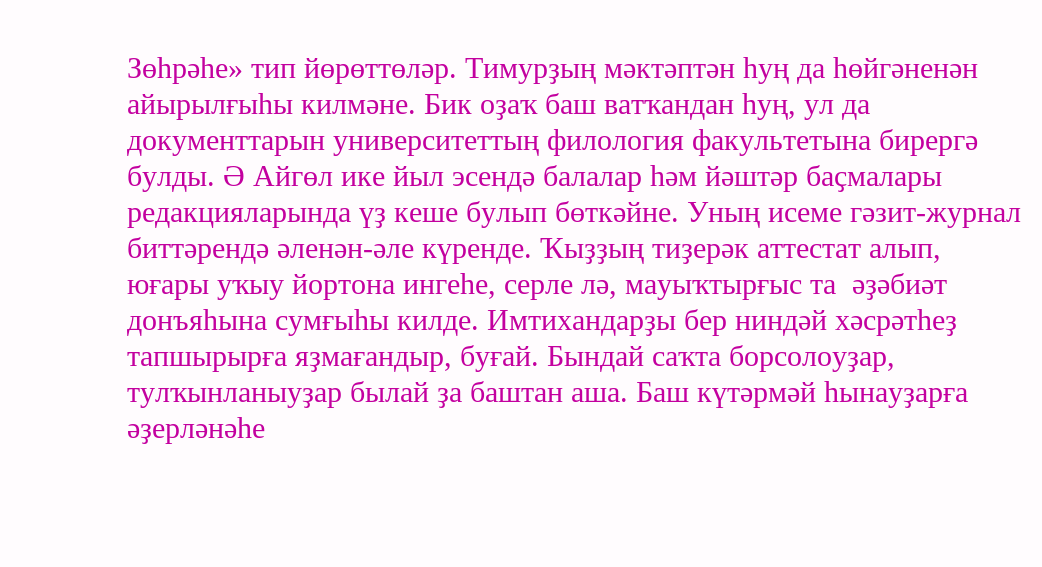Зөһрәһе» тип йөрөттөләр. Тимурҙың мәктәптән һуң да һөйгәненән айырылғыһы килмәне. Бик оҙаҡ баш ватҡандан һуң, ул да документтарын университеттың филология факультетына бирергә булды. Ә Айгөл ике йыл эсендә балалар һәм йәштәр баҫмалары редакцияларында үҙ кеше булып бөткәйне. Уның исеме гәзит-журнал биттәрендә әленән-әле күренде. Ҡыҙҙың тиҙерәк аттестат алып, юғары уҡыу йортона ингеһе, серле лә, мауыҡтырғыс та  әҙәбиәт донъяһына сумғыһы килде. Имтихандарҙы бер ниндәй хәсрәтһеҙ тапшырырға яҙмағандыр, буғай. Бындай саҡта борсолоуҙар, тулҡынланыуҙар былай ҙа баштан аша. Баш күтәрмәй һынауҙарға әҙерләнәһе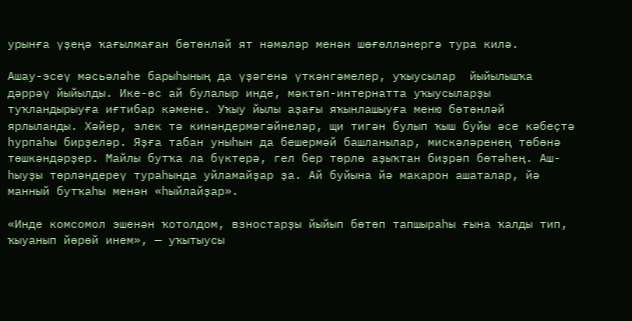урынға үҙеңә ҡағылмаған бөтөнләй ят нәмәләр менән шөғөлләнергә тура килә.

Ашау-эсеү мәсьәләһе барыһының да үҙәгенә үткәнгәмелер, уҡыусылар  йыйылышҡа дәррәү йыйылды. Ике-өс ай булалыр инде, мәктәп-интернатта уҡыусыларҙы туҡландырыуға иғтибар кәмене. Уҡыу йылы аҙағы яҡынлашыуға меню бөтөнләй ярлыланды. Хәйер, элек тә кинәндермәгәйнеләр, щи тигән булып ҡыш буйы әсе кәбеҫтә һурпаһы бирҙеләр. Яҙға табан уныһын да бешермәй башланылар, мискәләренең төбөнә төшкәндәрҙер. Майлы бутҡа ла бүктерә, гел бер төрлө аҙыҡтан биҙрәп бөтәһең. Аш-һыуҙы төрләндереү тураһында уйламайҙар ҙа. Ай буйына йә макарон ашаталар, йә манный бутҡаһы менән «һыйлайҙар».

«Инде комсомол эшенән ҡотолдом, взностарҙы йыйып бөтөп тапшыраһы ғына ҡалды тип, ҡыуанып йөрөй инем», — уҡытыусы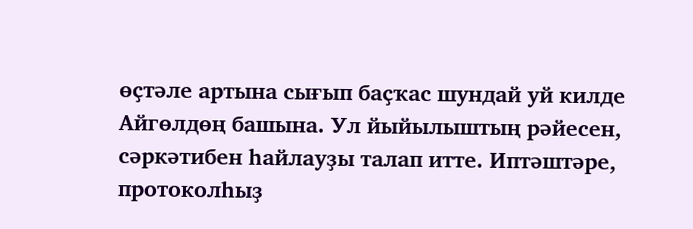өҫтәле артына сығып баҫҡас шундай уй килде Айгөлдөң башына. Ул йыйылыштың рәйесен, сәркәтибен һайлауҙы талап итте. Иптәштәре, протоколһыҙ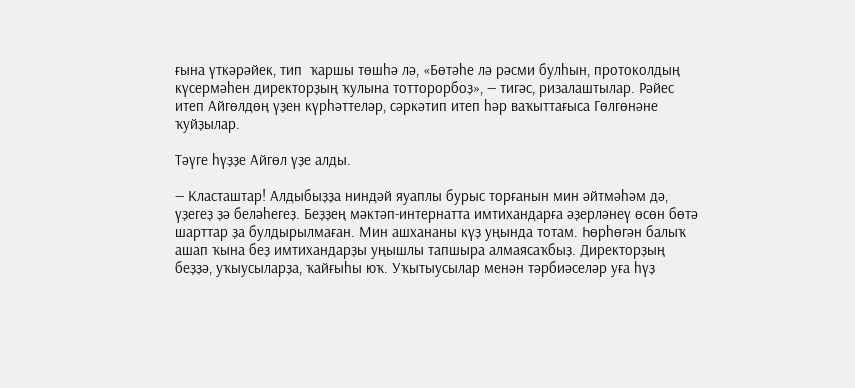ғына үткәрәйек, тип  ҡаршы төшһә лә, «Бөтәһе лә рәсми булһын, протоколдың күсермәһен директорҙың ҡулына тотторорбоҙ», — тигәс, ризалаштылар. Рәйес итеп Айгөлдөң үҙен күрһәттеләр, сәркәтип итеп һәр ваҡыттағыса Гөлгөнәне ҡуйҙылар.

Тәүге һүҙҙе Айгөл үҙе алды.

— Класташтар! Алдыбыҙҙа ниндәй яуаплы бурыс торғанын мин әйтмәһәм дә, үҙегеҙ ҙә беләһегеҙ. Беҙҙең мәктәп-интернатта имтихандарға әҙерләнеү өсөн бөтә шарттар ҙа булдырылмаған. Мин ашхананы күҙ уңында тотам. Һөрһөгән балыҡ ашап ҡына беҙ имтихандарҙы уңышлы тапшыра алмаясаҡбыҙ. Директорҙың беҙҙә, уҡыусыларҙа, ҡайғыһы юҡ. Уҡытыусылар менән тәрбиәселәр уға һүҙ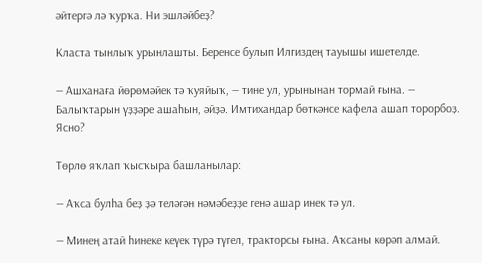әйтергә лә ҡурҡа. Ни эшләйбеҙ?

Класта тынлыҡ урынлашты. Беренсе булып Илгиздең тауышы ишетелде.

— Ашханаға йөрөмәйек тә ҡуяйыҡ, — тине ул, урынынан тормай ғына. — Балыҡтарын үҙҙәре ашаһын, әйҙә. Имтихандар бөткәнсе кафела ашап торорбоҙ. Ясно?

Төрлө яҡлап ҡысҡыра башланылар:

— Аҡса булһа беҙ ҙә теләгән нәмәбеҙҙе генә ашар инек тә ул.

— Минең атай һинеке кеүек түрә түгел, тракторсы ғына. Аҡсаны көрәп алмай.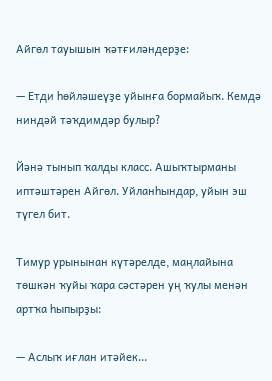Айгөл тауышын ҡәтғиләндерҙе:

— Етди һөйләшеүҙе уйынға бормайыҡ. Кемдә ниндәй тәҡдимдәр булыр?

Йәнә тынып ҡалды класс. Ашыҡтырманы иптәштәрен Айгөл. Уйланһындар, уйын эш түгел бит.

Тимур урынынан күтәрелде, маңлайына төшкән ҡуйы ҡара сәстәрен уң ҡулы менән артҡа һыпырҙы:

— Аслыҡ иғлан итәйек...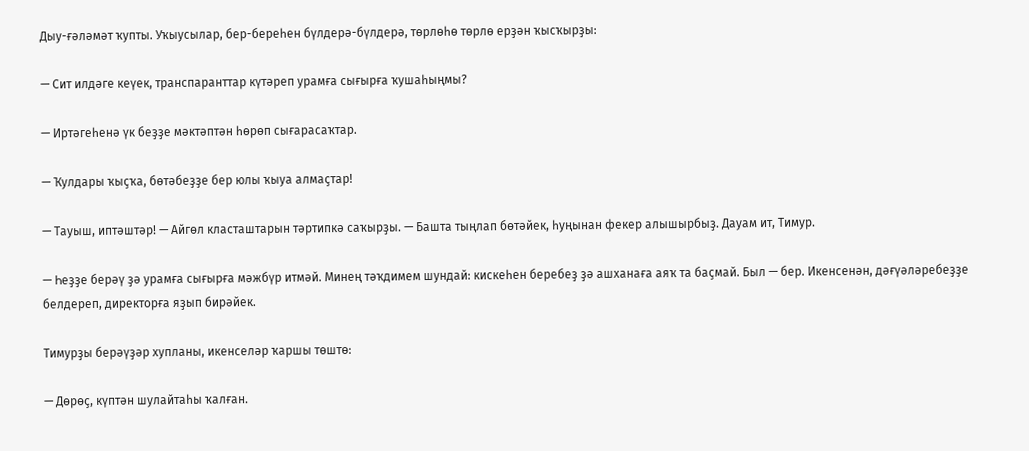Дыу-ғәләмәт ҡупты. Уҡыусылар, бер-береһен бүлдерә-бүлдерә, төрлөһө төрлө ерҙән ҡысҡырҙы:

— Сит илдәге кеүек, транспаранттар күтәреп урамға сығырға ҡушаһыңмы?

— Иртәгеһенә үк беҙҙе мәктәптән һөрөп сығарасаҡтар.

— Ҡулдары ҡыҫҡа, бөтәбеҙҙе бер юлы ҡыуа алмаҫтар!

— Тауыш, иптәштәр! — Айгөл класташтарын тәртипкә саҡырҙы. — Башта тыңлап бөтәйек, һуңынан фекер алышырбыҙ. Дауам ит, Тимур.

— Һеҙҙе берәү ҙә урамға сығырға мәжбүр итмәй. Минең тәҡдимем шундай: кискеһен беребеҙ ҙә ашханаға аяҡ та баҫмай. Был — бер. Икенсенән, дәғүәләребеҙҙе белдереп, директорға яҙып бирәйек.

Тимурҙы берәүҙәр хупланы, икенселәр ҡаршы төштө:

— Дөрөҫ, күптән шулайтаһы ҡалған.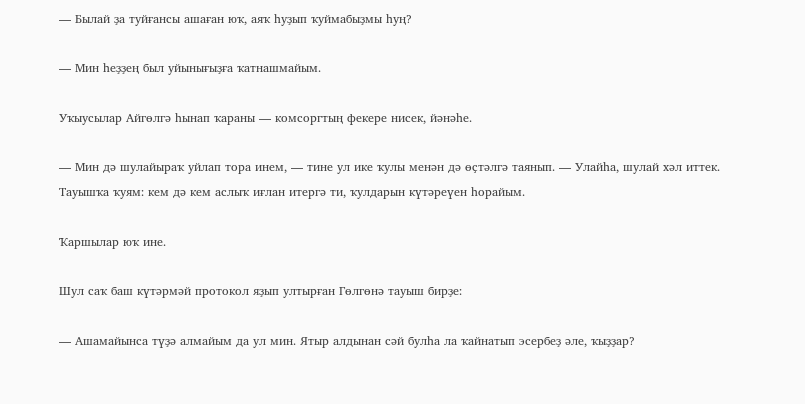— Былай ҙа туйғансы ашаған юҡ, аяҡ һуҙып ҡуймабыҙмы һуң?

— Мин һеҙҙең был уйынығыҙға ҡатнашмайым.

Уҡыусылар Айгөлгә һынап ҡараны — комсоргтың фекере нисек, йәнәһе.

— Мин дә шулайыраҡ уйлап тора инем, — тине ул ике ҡулы менән дә өҫтәлгә таянып. — Улайһа, шулай хәл иттек. Тауышҡа ҡуям: кем дә кем аслыҡ иғлан итергә ти, ҡулдарын күтәреүен һорайым.

Ҡаршылар юҡ ине.

Шул саҡ баш күтәрмәй протокол яҙып ултырған Гөлгөнә тауыш бирҙе:

— Ашамайынса түҙә алмайым да ул мин. Ятыр алдынан сәй булһа ла ҡайнатып эсербеҙ әле, ҡыҙҙар?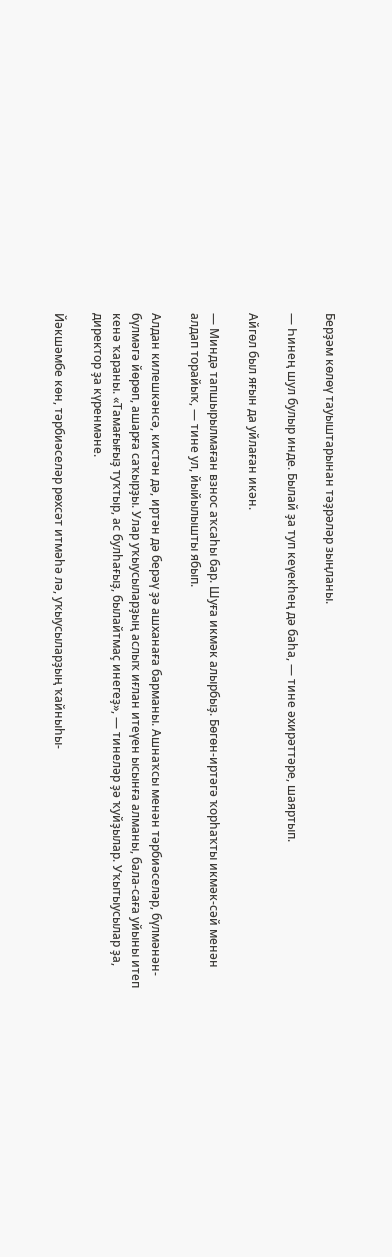Берҙәм көлөү тауыштарынан тәҙрәләр зыңланы.

— Һинең шул булыр инде. Былай ҙа туп кеүекһең дә баһа, — тине әхирәттәре, шаяртып.

Айгөл был яғын да уйлаған икән.

— Миндә тапшырылмаған взнос аҡсаһы бар. Шуға икмәк алырбыҙ. Бөгөн-иртәгә ҡорһаҡты икмәк-сәй менән алдап торайыҡ, — тине ул, йыйылышты ябып.

Алдан килешкәнсә, кистән дә, иртән дә берәү ҙә ашханаға барманы. Ашнаҡсы менән тәрбиәселәр, бүлмәнән-бүлмәгә йөрөп, ашарға саҡырҙы. Улар уҡыусыларҙың аслыҡ иғлан итеүен ысынға алманы, бала-саға уйыны итеп кенә ҡараны. «Тамағығыҙ туҡтыр, ас булһағыҙ, былайтмаҫ инегеҙ», — тинеләр ҙә ҡуйҙылар. Уҡытыусылар ҙа, директор ҙа күренмәне.

Йәкшәмбе көн, тәрбиәселәр рөхсәт итмәһә лә, уҡыусыларҙың ҡайныһы-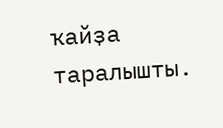ҡайҙа таралышты.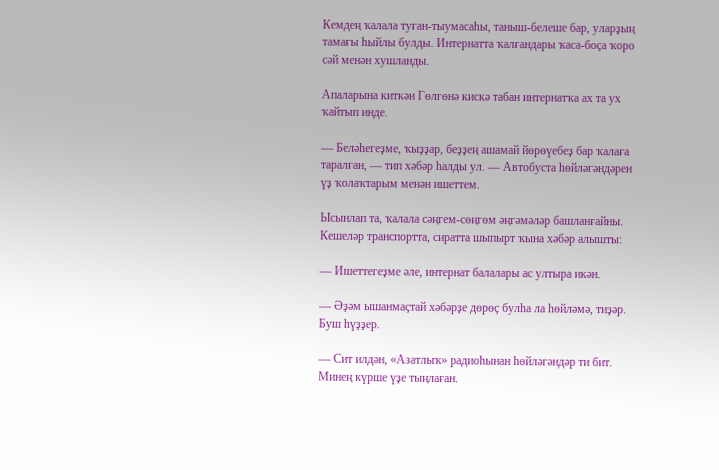Кемдең ҡалала туған-тыумасаһы, таныш-белеше бар, уларҙың тамағы һыйлы булды. Интернатта ҡалғандары ҡаса-боҫа ҡоро сәй менән хушланды.

Апаларына киткән Гөлгөнә кискә табан интернатҡа ах та ух ҡайтып инде.

— Беләһегеҙме, ҡыҙҙар, беҙҙең ашамай йөрөүебеҙ бар ҡалаға таралған, — тип хәбәр һалды ул. — Автобуста һөйләгәндәрен үҙ ҡолаҡтарым менән ишеттем.

Ысынлап та, ҡалала сәңгем-сөңгөм әңгәмәләр башланғайны. Кешеләр транспортта, сиратта шыпырт ҡына хәбәр алышты:

— Ишеттегеҙме әле, интернат балалары ас ултыра икән.

— Әҙәм ышанмаҫтай хәбәрҙе дөрөҫ булһа ла һөйләмә, тиҙәр. Буш һүҙҙер.

— Сит илдән, «Азатлыҡ» радиоһынан һөйләгәндәр ти бит. Минең күрше үҙе тыңлаған.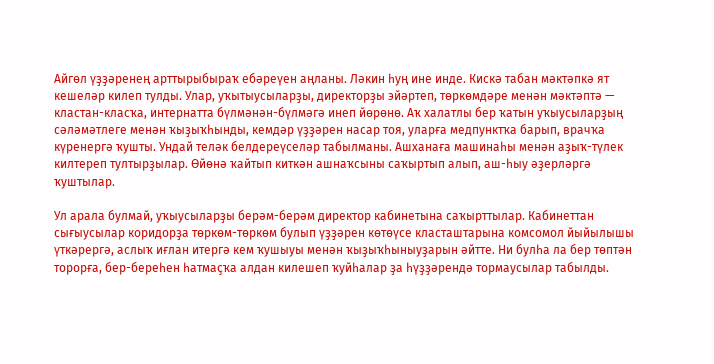Айгөл үҙҙәренең арттырыбыраҡ ебәреүен аңланы. Ләкин һуң ине инде. Кискә табан мәктәпкә ят кешеләр килеп тулды. Улар, уҡытыусыларҙы, директорҙы эйәртеп, төркөмдәре менән мәктәптә — кластан-класҡа, интернатта бүлмәнән-бүлмәгә инеп йөрөнө. Аҡ халатлы бер ҡатын уҡыусыларҙың сәләмәтлеге менән ҡыҙыҡһынды, кемдәр үҙҙәрен насар тоя, уларға медпунктҡа барып, врачҡа күренергә ҡушты. Ундай теләк белдереүселәр табылманы. Ашханаға машинаһы менән аҙыҡ-түлек килтереп тултырҙылар. Өйөнә ҡайтып киткән ашнаҡсыны саҡыртып алып, аш-һыу әҙерләргә ҡуштылар.

Ул арала булмай, уҡыусыларҙы берәм-берәм директор кабинетына саҡырттылар. Кабинеттан сығыусылар коридорҙа төркөм-төркөм булып үҙҙәрен көтөүсе класташтарына комсомол йыйылышы үткәрергә, аслыҡ иғлан итергә кем ҡушыуы менән ҡыҙыҡһыныуҙарын әйтте. Ни булһа ла бер төптән торорға, бер-береһен һатмаҫҡа алдан килешеп ҡуйһалар ҙа һүҙҙәрендә тормаусылар табылды.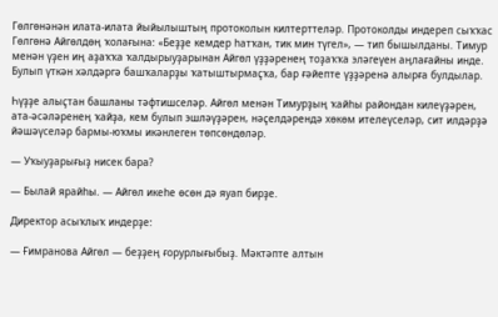Гөлгөнәнән илата-илата йыйылыштың протоколын килтерттеләр. Протоколды индереп сыҡҡас Гөлгөнә Айгөлдөң ҡолағына: «Беҙҙе кемдер һатҡан, тик мин түгел», — тип бышылданы. Тимур менән үҙен иң аҙаҡҡа ҡалдырыуҙарынан Айгөл үҙҙәренең тоҙаҡҡа эләгеүен аңлағайны инде. Булып үткән хәлдәргә башҡаларҙы ҡатыштырмаҫҡа, бар ғәйепте үҙҙәренә алырға булдылар.

Һүҙҙе алыҫтан башланы тәфтишселәр. Айгөл менән Тимурҙың ҡайһы райондан килеүҙәрен, ата-әсәләренең ҡайҙа, кем булып эшләүҙәрен, нәҫелдәрендә хөкөм ителеүселәр, сит илдәрҙә йәшәүселәр бармы-юҡмы икәнлеген төпсөндөләр.

— Уҡыуҙарығыҙ нисек бара?

— Былай ярайһы. — Айгөл икеһе өсөн дә яуап бирҙе.

Директор асыҡлыҡ индерҙе:

— Ғимранова Айгөл — беҙҙең ғорурлығыбыҙ. Мәктәпте алтын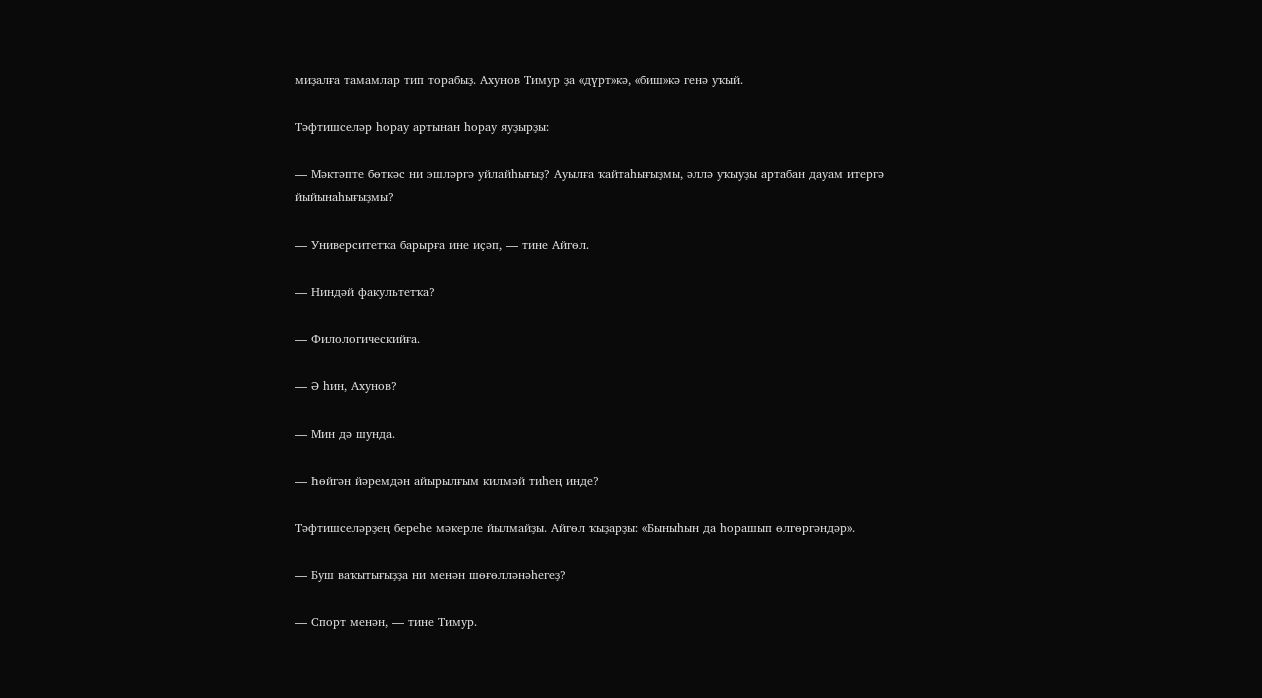миҙалға тамамлар тип торабыҙ. Ахунов Тимур ҙа «дүрт»кә, «биш»кә генә уҡый.

Тәфтишселәр һорау артынан һорау яуҙырҙы:

— Мәктәпте бөткәс ни эшләргә уйлайһығыҙ? Ауылға ҡайтаһығыҙмы, әллә уҡыуҙы артабан дауам итергә йыйынаһығыҙмы?

— Университетҡа барырға ине иҫәп, — тине Айгөл.

— Ниндәй факультетҡа?

— Филологическийға.

— Ә һин, Ахунов?

— Мин дә шунда.

— Һөйгән йәремдән айырылғым килмәй тиһең инде?

Тәфтишселәрҙең береһе мәкерле йылмайҙы. Айгөл ҡыҙарҙы: «Быныһын да һорашып өлгөргәндәр».

— Буш ваҡытығыҙҙа ни менән шөғөлләнәһегеҙ?

— Спорт менән, — тине Тимур.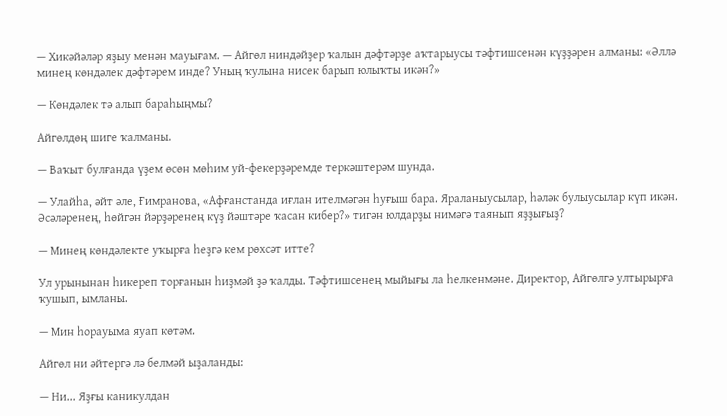— Хикәйәләр яҙыу менән мауығам. — Айгөл ниндәйҙер ҡалын дәфтәрҙе аҡтарыусы тәфтишсенән күҙҙәрен алманы: «Әллә минең көндәлек дәфтәрем инде? Уның ҡулына нисек барып юлыҡты икән?»

— Көндәлек тә алып бараһыңмы?

Айгөлдөң шиге ҡалманы.

— Ваҡыт булғанда үҙем өсөн мөһим уй-фекерҙәремде теркәштерәм шунда.

— Улайһа, әйт әле, Ғимранова, «Афғанстанда иғлан ителмәгән һуғыш бара. Яраланыусылар, һәләк булыусылар күп икән. Әсәләренең, һөйгән йәрҙәренең күҙ йәштәре ҡасан кибер?» тигән юлдарҙы нимәгә таянып яҙҙығыҙ?

— Минең көндәлекте уҡырға һеҙгә кем рөхсәт итте?

Ул урынынан һикереп торғанын һиҙмәй ҙә ҡалды. Тәфтишсенең мыйығы ла һелкенмәне. Директор, Айгөлгә ултырырға ҡушып, ымланы.

— Мин һорауыма яуап көтәм.

Айгөл ни әйтергә лә белмәй ыҙаланды:

— Ни... Яҙғы каникулдан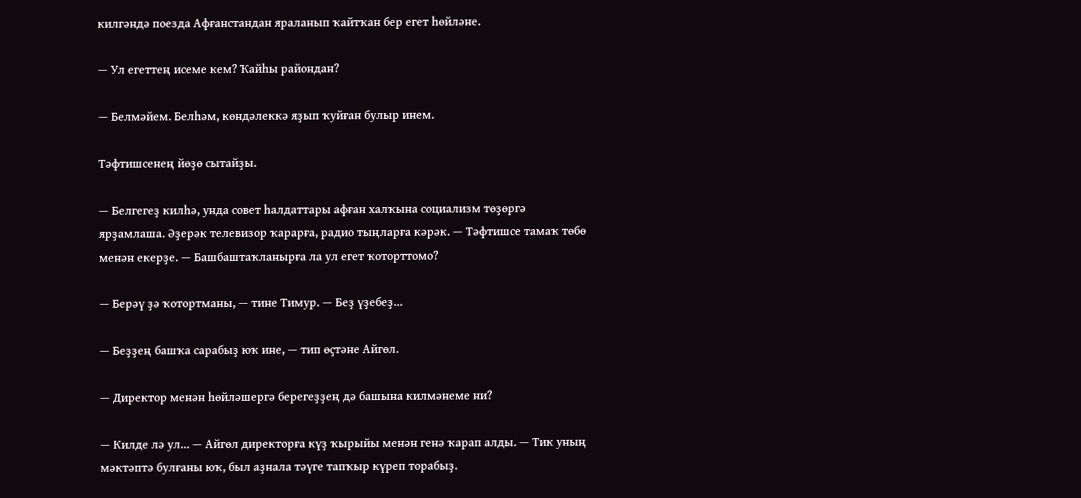килгәндә поезда Афғанстандан яраланып ҡайтҡан бер егет һөйләне.

— Ул егеттең исеме кем? Ҡайһы райондан?

— Белмәйем. Белһәм, көндәлеккә яҙып ҡуйған булыр инем.

Тәфтишсенең йөҙө сытайҙы.

— Белгегеҙ килһә, унда совет һалдаттары афған халҡына социализм төҙөргә ярҙамлаша. Әҙерәк телевизор ҡарарға, радио тыңларға кәрәк. — Тәфтишсе тамаҡ төбө менән екерҙе. — Башбаштаҡланырға ла ул егет ҡоторттомо?

— Берәү ҙә ҡотортманы, — тине Тимур. — Беҙ үҙебеҙ...

— Беҙҙең башҡа сарабыҙ юҡ ине, — тип өҫтәне Айгөл.

— Директор менән һөйләшергә берегеҙҙең дә башына килмәнеме ни?

— Килде лә ул... — Айгөл директорға күҙ ҡырыйы менән генә ҡарап алды. — Тик уның мәктәптә булғаны юҡ, был аҙнала тәүге тапҡыр күреп торабыҙ.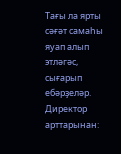Тағы ла ярты сәғәт самаһы яуап алып этләгәс, сығарып ебәрҙеләр. Директор арттарынан: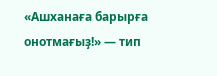«Ашханаға барырға онотмағыҙ!» — тип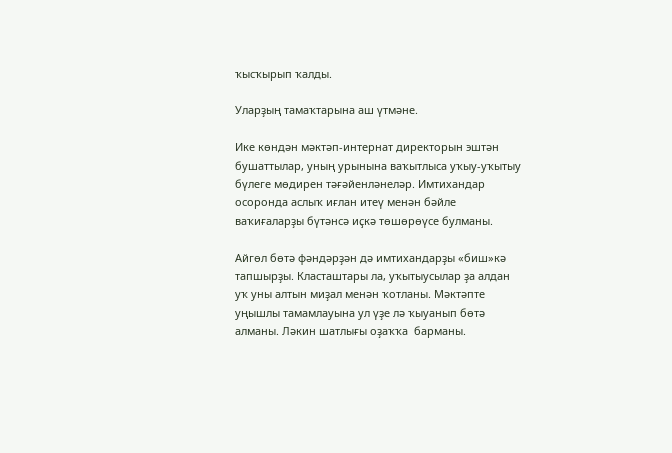ҡысҡырып ҡалды.

Уларҙың тамаҡтарына аш үтмәне.

Ике көндән мәктәп-интернат директорын эштән бушаттылар, уның урынына ваҡытлыса уҡыу-уҡытыу бүлеге мөдирен тәғәйенләнеләр. Имтихандар осоронда аслыҡ иғлан итеү менән бәйле ваҡиғаларҙы бүтәнсә иҫкә төшөрөүсе булманы.

Айгөл бөтә фәндәрҙән дә имтихандарҙы «биш»кә тапшырҙы. Класташтары ла, уҡытыусылар ҙа алдан уҡ уны алтын миҙал менән ҡотланы. Мәктәпте уңышлы тамамлауына ул үҙе лә ҡыуанып бөтә алманы. Ләкин шатлығы оҙаҡҡа  барманы.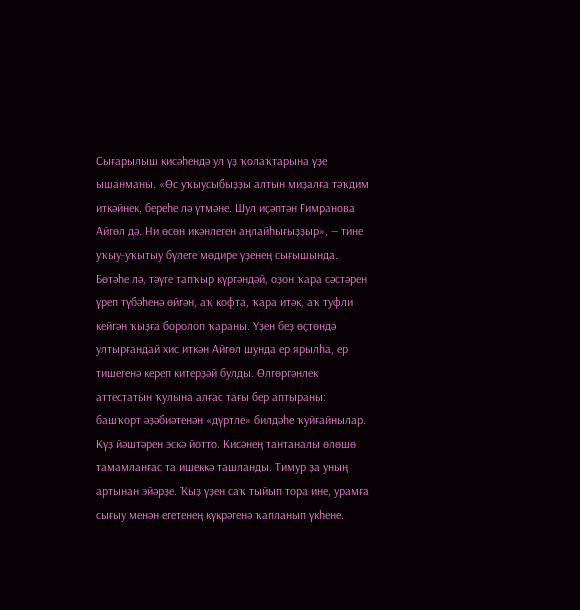Сығарылыш кисәһендә ул үҙ ҡолаҡтарына үҙе ышанманы. «Өс уҡыусыбыҙҙы алтын миҙалға тәҡдим иткәйнек, береһе лә үтмәне. Шул иҫәптән Ғимранова Айгөл дә. Ни өсөн икәнлеген аңлайһығыҙҙыр», — тине уҡыу-уҡытыу бүлеге мөдире үҙенең сығышында. Бөтәһе лә, тәүге тапҡыр күргәндәй, оҙон ҡара сәстәрен үреп түбәһенә өйгән, аҡ кофта, ҡара итәк, аҡ туфли кейгән ҡыҙға боролоп ҡараны. Үҙен беҙ өҫтөндә ултырғандай хис иткән Айгөл шунда ер ярылһа, ер тишегенә кереп китерҙәй булды. Өлгөргәнлек аттестатын ҡулына алғас тағы бер аптыраны: башҡорт әҙәбиәтенән «дүртле» билдәһе ҡуйғайнылар. Күҙ йәштәрен эскә йотто. Кисәнең тантаналы өлөшө тамамланғас та ишеккә ташланды. Тимур ҙа уның артынан эйәрҙе. Ҡыҙ үҙен саҡ тыйып тора ине, урамға сығыу менән егетенең күкрәгенә ҡапланып үкһене.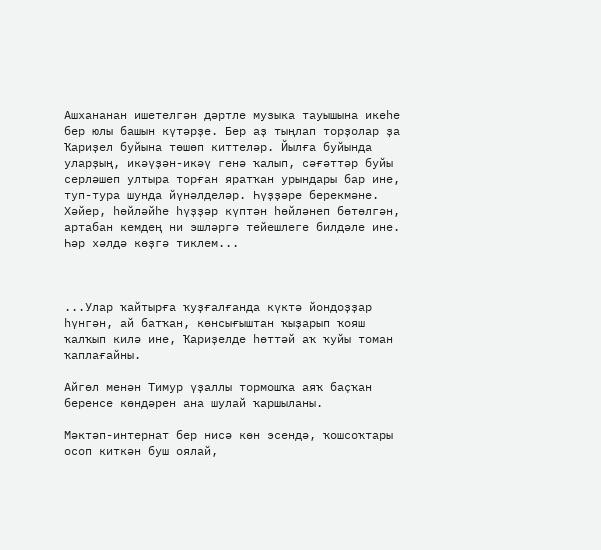Ашхананан ишетелгән дәртле музыка тауышына икеһе бер юлы башын күтәрҙе. Бер аҙ тыңлап торҙолар ҙа Ҡариҙел буйына төшөп киттеләр. Йылға буйында уларҙың, икәүҙән-икәү генә ҡалып, сәғәттәр буйы серләшеп ултыра торған яратҡан урындары бар ине, туп-тура шунда йүнәлделәр. Һүҙҙәре берекмәне. Хәйер, һөйләйһе һүҙҙәр күптән һөйләнеп бөтөлгән, артабан кемдең ни эшләргә тейешлеге билдәле ине. Һәр хәлдә көҙгә тиклем...



...Улар ҡайтырға ҡуҙғалғанда күктә йондоҙҙар һүнгән, ай батҡан, көнсығыштан ҡыҙарып ҡояш ҡалҡып килә ине, Ҡариҙелде һөттәй аҡ ҡуйы томан ҡаплағайны.

Айгөл менән Тимур үҙаллы тормошҡа аяҡ баҫҡан беренсе көндәрен ана шулай ҡаршыланы.

Мәктәп-интернат бер нисә көн эсендә, ҡошсоҡтары осоп киткән буш оялай,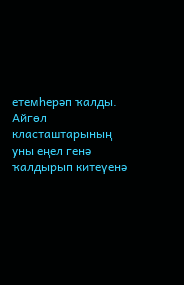етемһерәп ҡалды. Айгөл класташтарының уны еңел генә ҡалдырып китеүенә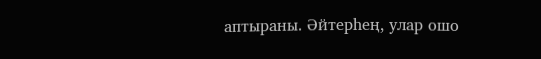аптыраны. Әйтерһең, улар ошо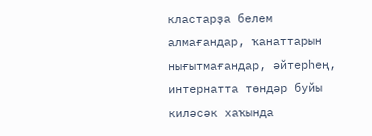кластарҙа белем алмағандар, ҡанаттарын нығытмағандар, әйтерһең, интернатта төндәр буйы киләсәк хаҡында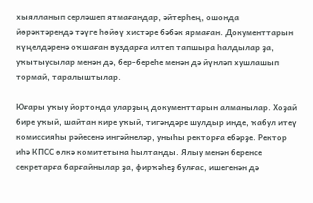хыялланып серләшеп ятмағандар, әйтерһең, ошонда йөрәктәрендә тәүге һөйөү хистәре бәбәк ярмаған. Документтарын күңелдәренә оҡшаған вуздарға илтеп тапшыра һалдылар ҙа, уҡытыусылар менән дә, бер-береһе менән дә йүнләп хушлашып тормай, таралыштылар.

Юғары уҡыу йортонда уларҙың документтарын алманылар. Хоҙай бире уҡый, шайтан кире уҡый, тигәндәре шулдыр инде, ҡабул итеү комиссияһы рәйесенә ингәйнеләр, уныһы ректорға ебәрҙе. Ректор иһә КПСС өлкә комитетына һылтанды. Ялыу менән беренсе секретарға барғайнылар ҙа, фирҡәһеҙ булғас, ишегенән дә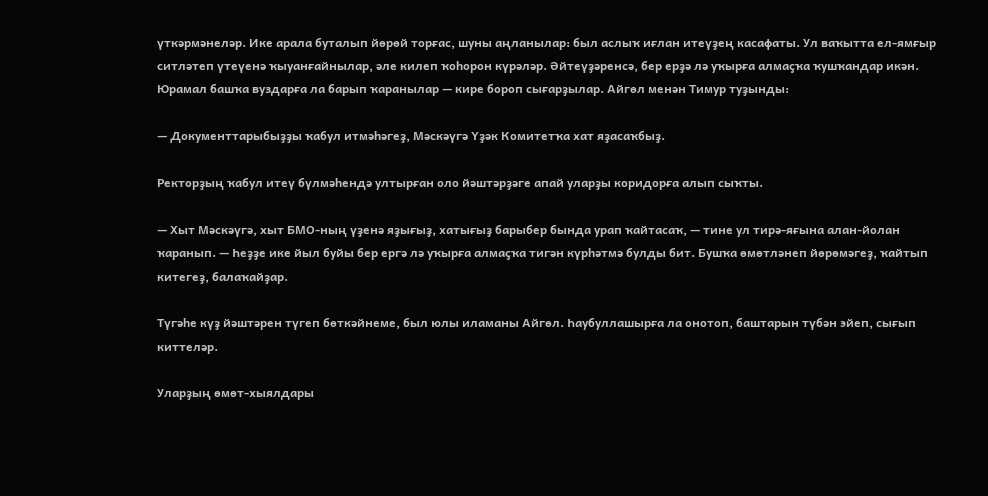үткәрмәнеләр. Ике арала буталып йөрөй торғас, шуны аңланылар: был аслыҡ иғлан итеүҙең касафаты. Ул ваҡытта ел-ямғыр ситләтеп үтеүенә ҡыуанғайнылар, әле килеп ҡоһорон күрәләр. Әйтеүҙәренсә, бер ерҙә лә уҡырға алмаҫҡа ҡушҡандар икән. Юрамал башҡа вуздарға ла барып ҡаранылар — кире бороп сығарҙылар. Айгөл менән Тимур туҙынды:

— Документтарыбыҙҙы ҡабул итмәһәгеҙ, Мәскәүгә Үҙәк Комитетҡа хат яҙасаҡбыҙ.

Ректорҙың ҡабул итеү бүлмәһендә ултырған оло йәштәрҙәге апай уларҙы коридорға алып сыҡты.

— Хыт Мәскәүгә, хыт БМО-ның үҙенә яҙығыҙ, хатығыҙ барыбер бында урап ҡайтасаҡ, — тине ул тирә-яғына алан-йолан ҡаранып. — Һеҙҙе ике йыл буйы бер ергә лә уҡырға алмаҫҡа тигән күрһәтмә булды бит. Бушҡа өмөтләнеп йөрөмәгеҙ, ҡайтып китегеҙ, балаҡайҙар.

Түгәһе күҙ йәштәрен түгеп бөткәйнеме, был юлы иламаны Айгөл. Һаубуллашырға ла онотоп, баштарын түбән эйеп, сығып киттеләр.

Уларҙың өмөт-хыялдары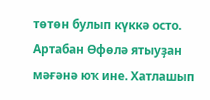төтөн булып күккә осто. Артабан Өфөлә ятыуҙан мәғәнә юҡ ине. Хатлашып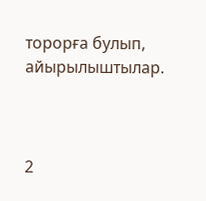торорға булып, айырылыштылар.



2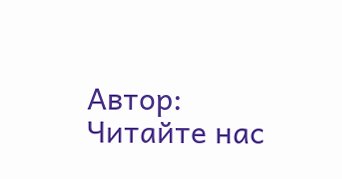Автор:
Читайте нас